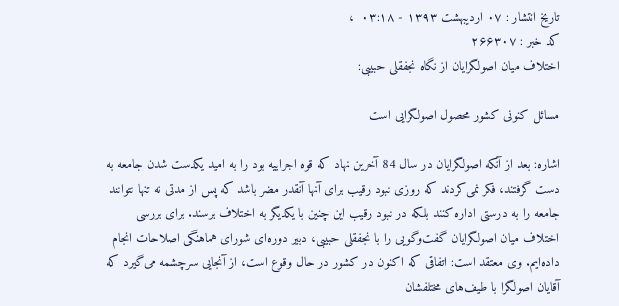تاریخ انتشار : ۰۷ ارديبهشت ۱۳۹۳ - ۰۳:۱۸  ،
کد خبر : ۲۶۶۳۰۷
اختلاف میان اصولگرایان از نگاه نجفقلی حبیبی:

مسائل کنونی کشور محصول اصولگرایی است

اشاره: بعد از آنکه اصولگرایان در سال 84 آخرین نهاد که قوه اجراییه بود را به امید یکدست شدن جامعه به دست گرفتند، فکر نمی‌کردند که روزی نبود رقیب برای آنها آنقدر مضر باشد که پس از مدتی نه تنها نتوانند جامعه را به درستی اداره کنند بلکه در نبود رقیب این چنین با یکدیگر به اختلاف برسند. برای بررسی اختلاف میان اصولگرایان گفت‌وگویی را با نجفقلی حبیبی، دبیر دوره‌ای شورای هماهنگی اصلاحات انجام داده‌ایم. وی معتقد است: اتفاقی که اکنون در کشور در حال وقوع است، از آنجایی سرچشمه می‌گیرد که آقایان اصولگرا با طیف‌های مختلفشان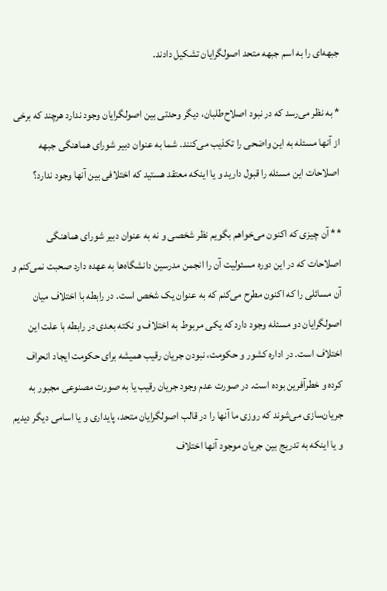جبهه‌ای را به اسم جبهه متحد اصولگرایان تشکیل دادند.

* به نظر می‌رسد که در نبود اصلاح‌طلبان، دیگر وحدتی بین اصولگرایان وجود ندارد هرچند که برخی از آنها مسئله به این واضحی را تکذیب می‌کنند. شما به عنوان دبیر شورای هماهنگی جبهه اصلاحات این مسئله را قبول دارید و یا اینکه معتقد هستید که اختلافی بین آنها وجود ندارد؟

** آن چیزی که اکنون می‌خواهم بگویم نظر شخصی و نه به عنوان دبیر شورای هماهنگی اصلاحات که در این دوره مسئولیت آن را انجمن مدرسین دانشگاه‌ها به عهده دارد صحبت نمی‌کنم و آن مسائلی را که اکنون مطرح می‌کنم که به عنوان یک شخص است. در رابطه با اختلاف میان اصولگرایان دو مسئله وجود دارد که یکی مربوط به اختلاف و نکته بعدی در رابطه با علت این اختلاف است. در اداره کشور و حکومت، نبودن جریان رقیب همیشه برای حکومت ایجاد انحراف کرده و خطرآفرین بوده است. در صورت عدم وجود جریان رقیب یا به صورت مصنوعی مجبور به جریان‌سازی می‌شوند که روزی ما آنها را در قالب اصولگرایان متحد، پایداری و یا اسامی دیگر دیدیم و یا اینکه به تدریج بین جریان موجود آنها اختلاف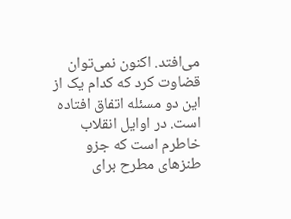می‌افتد. اکنون نمی‌توان قضاوت کرد که کدام یک از این دو مسئله اتفاق افتاده است. در اوایل انقلاب خاطرم است که جزو طنزهای مطرح برای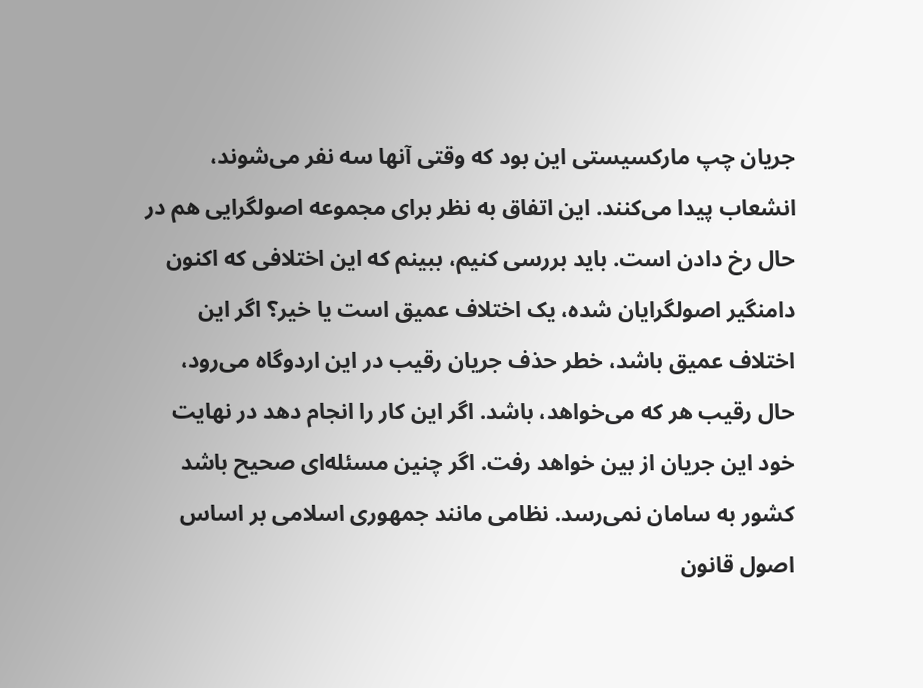جریان چپ مارکسیستی این بود که وقتی آنها سه نفر می‌شوند، انشعاب پیدا می‌کنند. این اتفاق به نظر برای مجموعه اصولگرایی هم در حال رخ دادن است. باید بررسی کنیم، ببینم که این اختلافی که اکنون دامنگیر اصولگرایان شده، یک اختلاف عمیق است یا خیر؟ اگر این اختلاف عمیق باشد، خطر حذف جریان رقیب در این اردوگاه می‌رود، حال رقیب هر که می‌خواهد، باشد. اگر این کار را انجام دهد در نهایت خود این جریان از بین خواهد رفت. اگر چنین مسئله‌ای صحیح باشد کشور به سامان نمی‌رسد. نظامی مانند جمهوری اسلامی بر اساس اصول قانون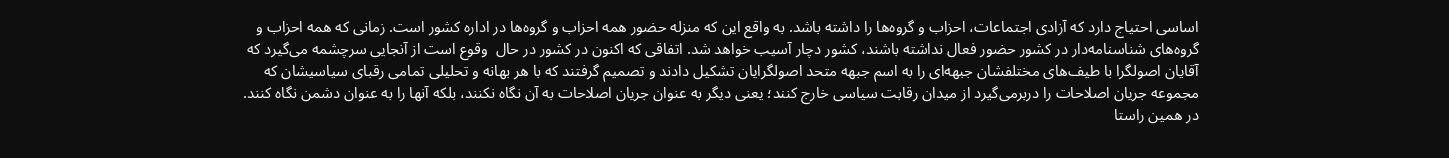اساسی احتیاج دارد که آزادی اجتماعات، احزاب و گروه‌ها را داشته باشد. به واقع این که منزله حضور همه احزاب و گروه‌ها در اداره کشور است. زمانی که همه احزاب و گروه‌های شناسنامه‌دار در کشور حضور فعال نداشته باشند، کشور دچار آسیب خواهد شد. اتفاقی که اکنون در کشور در حال  وقوع است از آنجایی سرچشمه می‌گیرد که آقایان اصولگرا با طیف‌های مختلفشان جبهه‌ای را به اسم جبهه متحد اصولگرایان تشکیل دادند و تصمیم گرفتند که با هر بهانه و تحلیلی تمامی رقبای سیاسیشان که مجموعه جریان اصلاحات را دربرمی‌گیرد از میدان رقابت سیاسی خارج کنند؛ یعنی دیگر به عنوان جریان اصلاحات به آن نگاه نکنند، ‌بلکه آنها را به عنوان دشمن نگاه کنند. در همین راستا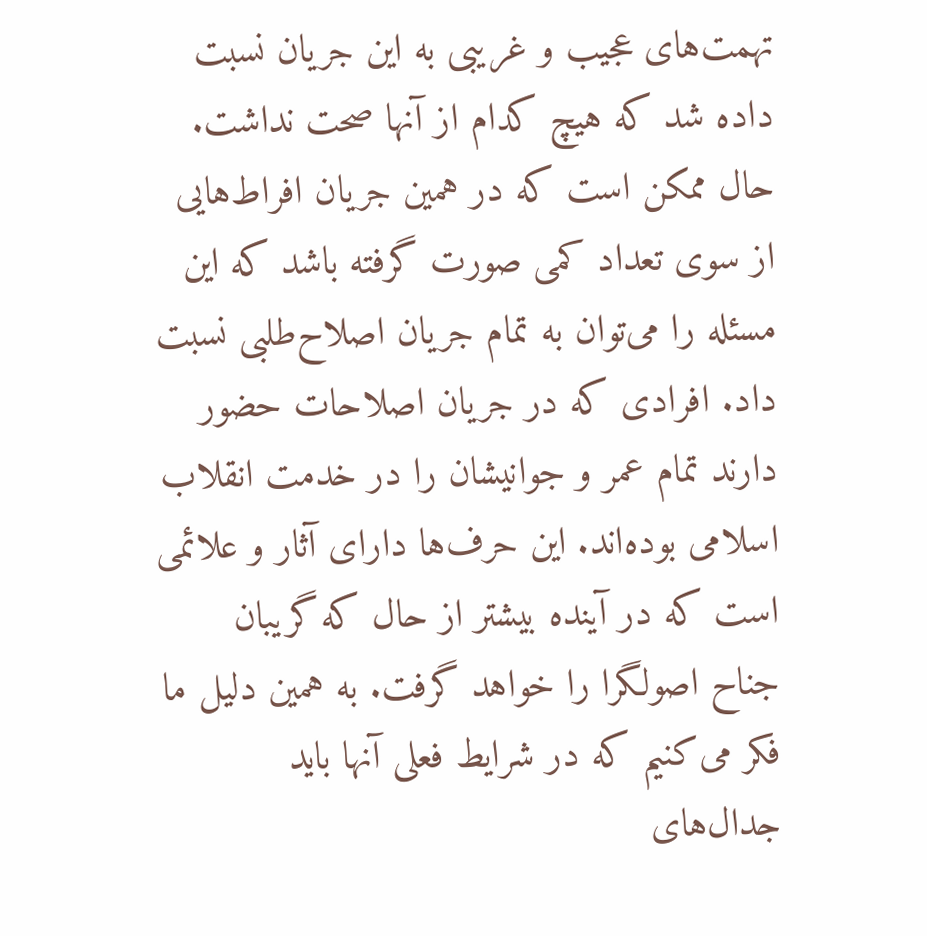تهمت‌های عجیب و غریبی به این جریان نسبت داده شد که هیچ کدام از آنها صحت نداشت. حال ممکن است که در همین جریان افراط‌هایی از سوی تعداد کمی صورت گرفته باشد که این مسئله را می‌توان به تمام جریان اصلاح‌طلبی نسبت داد. افرادی که در جریان اصلاحات حضور دارند تمام عمر و جوانیشان را در خدمت انقلاب اسلامی بوده‌اند. این حرف‌ها دارای آثار و علائمی است که در آینده بیشتر از حال که گریبان جناح اصولگرا را خواهد گرفت. به همین دلیل ما فکر می‌کنیم که در شرایط فعلی آنها باید جدال‌های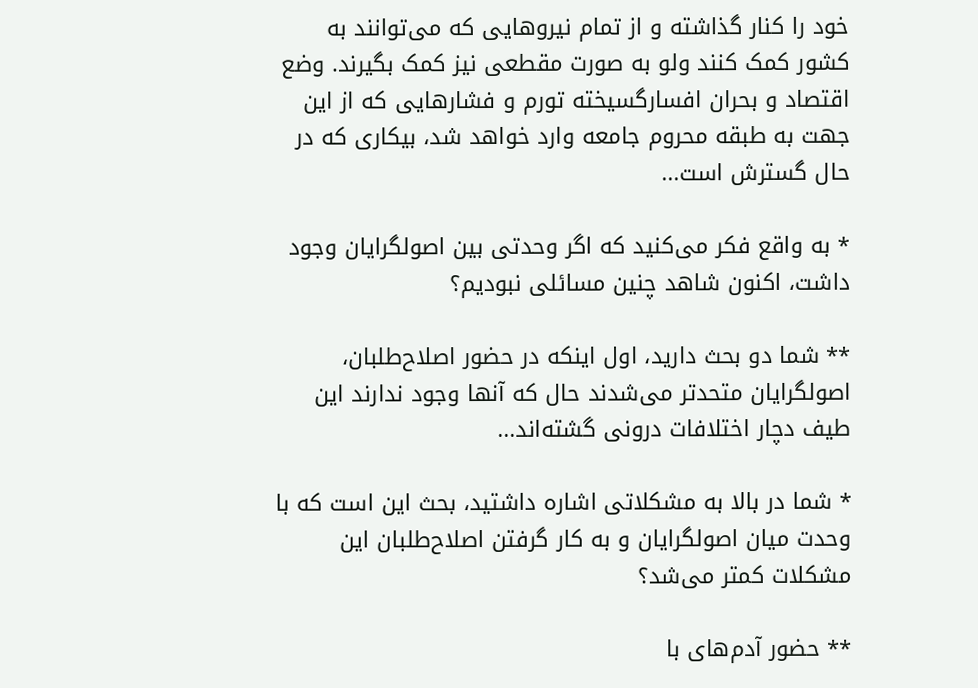خود را کنار گذاشته و از تمام نیروهایی که می‌توانند به کشور کمک کنند ولو به صورت مقطعی نیز کمک بگیرند. وضع اقتصاد و بحران افسارگسیخته تورم و فشارهایی که از این جهت به طبقه محروم جامعه وارد خواهد شد، بیکاری که در حال گسترش است...

* به واقع فکر می‌کنید که اگر وحدتی بین اصولگرایان وجود داشت، اکنون شاهد چنین مسائلی نبودیم؟

** شما دو بحث دارید، اول اینکه در حضور اصلاح‌طلبان، اصولگرایان متحدتر می‌شدند حال که آنها وجود ندارند این طیف دچار اختلافات درونی گشته‌اند...

* شما در بالا به مشکلاتی اشاره داشتید، بحث این است که با وحدت میان اصولگرایان و به کار گرفتن اصلاح‌طلبان این مشکلات کمتر می‌شد؟

** حضور آدم‌های با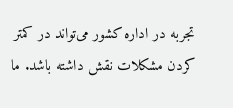تجربه در اداره کشور می‌تواند در کمتر کردن مشکلات نقش داشته باشد. ما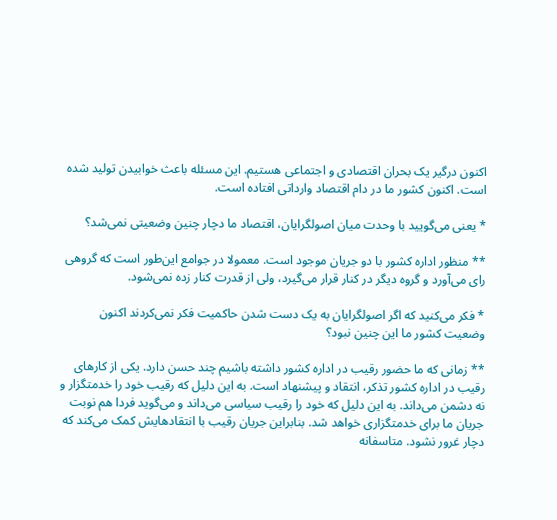اکنون درگیر یک بحران اقتصادی و اجتماعی هستیم. این مسئله باعث خوابیدن تولید شده است. اکنون کشور ما در دام اقتصاد وارداتی افتاده است.

* یعنی می‌گویید با وحدت میان اصولگرایان، اقتصاد ما دچار چنین وضعیتی نمی‌شد؟

** منظور اداره کشور با دو جریان موجود است. معمولا در جوامع این‌طور است که گروهی رای می‌آورد و گروه دیگر در کنار قرار می‌گیرد، ولی از قدرت کنار زده نمی‌شود.

* فکر می‌کنید که اگر اصولگرایان به یک دست شدن حاکمیت فکر نمی‌کردند اکنون وضعیت کشور ما این چنین نبود؟

** زمانی که ما حضور رقیب در اداره کشور داشته باشیم چند حسن دارد. یکی از کارهای رقیب در اداره کشور تذکر، انتقاد و پیشنهاد است. به این دلیل که رقیب خود را خدمتگزار و نه دشمن می‌داند. به این دلیل که خود را رقیب سیاسی می‌داند و می‌گوید فردا هم نوبت جریان ما برای خدمتگزاری خواهد شد. بنابراین جریان رقیب با انتقادهایش کمک می‌کند که دچار غرور نشود. متاسفانه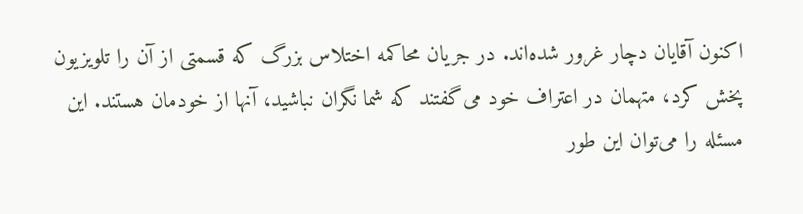اکنون آقایان دچار غرور شده‌اند. در جریان محاکمه اختلاس بزرگ که قسمتی از آن را تلویزیون پخش کرد، متهمان در اعتراف خود می‌گفتند که شما نگران نباشید، آنها از خودمان هستند. این مسئله را می‌توان این طور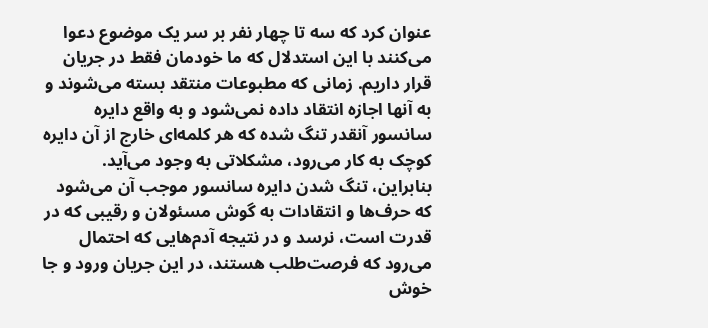عنوان کرد که سه تا چهار نفر بر سر یک موضوع دعوا می‌کنند با این استدلال که ما خودمان فقط در جریان قرار داریم. زمانی که مطبوعات منتقد بسته می‌شوند و به آنها اجازه انتقاد داده نمی‌شود و به واقع دایره سانسور آنقدر تنگ شده که هر کلمه‌ای خارج از آن دایره کوچک به کار می‌رود، مشکلاتی به وجود می‌آید. بنابراین، تنگ شدن دایره سانسور موجب آن می‌شود که حرف‌ها و انتقادات به گوش مسئولان و رقیبی که در قدرت است، نرسد و در نتیجه آدم‌هایی که احتمال می‌رود که فرصت‌طلب هستند، در این جریان ورود و جا خوش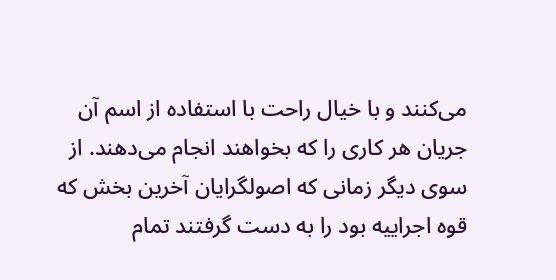می‌کنند و با خیال راحت با استفاده از اسم آن جریان هر کاری را که بخواهند انجام می‌دهند. از سوی دیگر زمانی که اصولگرایان آخرین بخش که قوه اجراییه بود را به دست گرفتند تمام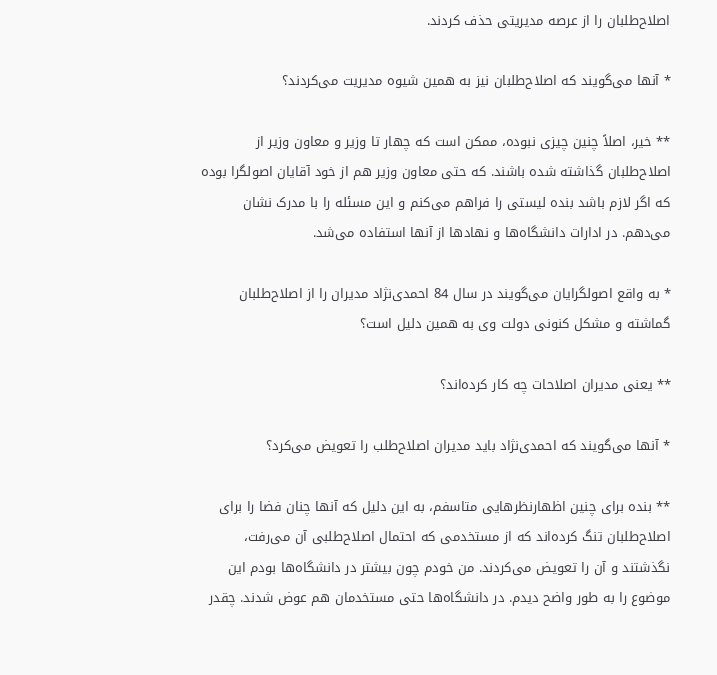اصلاح‌طلبان را از عرصه مدیریتی حذف کردند.

* آنها می‌گویند که اصلاح‌طلبان نیز به همین شیوه مدیریت می‌کردند؟

** خیر، اصلاً چنین چیزی نبوده، ممکن است که چهار تا وزیر و معاون وزیر از اصلاح‌طلبان گذاشته شده باشند. که حتی معاون وزیر هم از خود آقایان اصولگرا بوده که اگر لازم باشد بنده لیستی را فراهم می‌کنم و این مسئله را با مدرک نشان می‌دهم. در ادارات دانشگاه‌ها و نهادها از آنها استفاده می‌شد.

* به واقع اصولگرایان می‌گویند در سال 84 احمدی‌نژاد مدیران را از اصلاح‌طلبان گماشته و مشکل کنونی دولت وی به همین دلیل است؟

** یعنی مدیران اصلاحات چه کار کرده‌اند؟

* آنها می‌گویند که احمدی‌نژاد باید مدیران اصلاح‌طلب را تعویض می‌کرد؟

** بنده برای چنین اظهارنظرهایی متاسفم، به این دلیل که آنها چنان فضا را برای اصلاح‌طلبان تنگ کرده‌اند که از مستخدمی که احتمال اصلاح‌طلبی آن می‌رفت، نگذشتند و آن را تعویض می‌کردند. من خودم چون بیشتر در دانشگاه‌ها بودم این موضوع را به طور واضح دیدم. در دانشگاه‌ها حتی مستخدمان هم عوض شدند. چقدر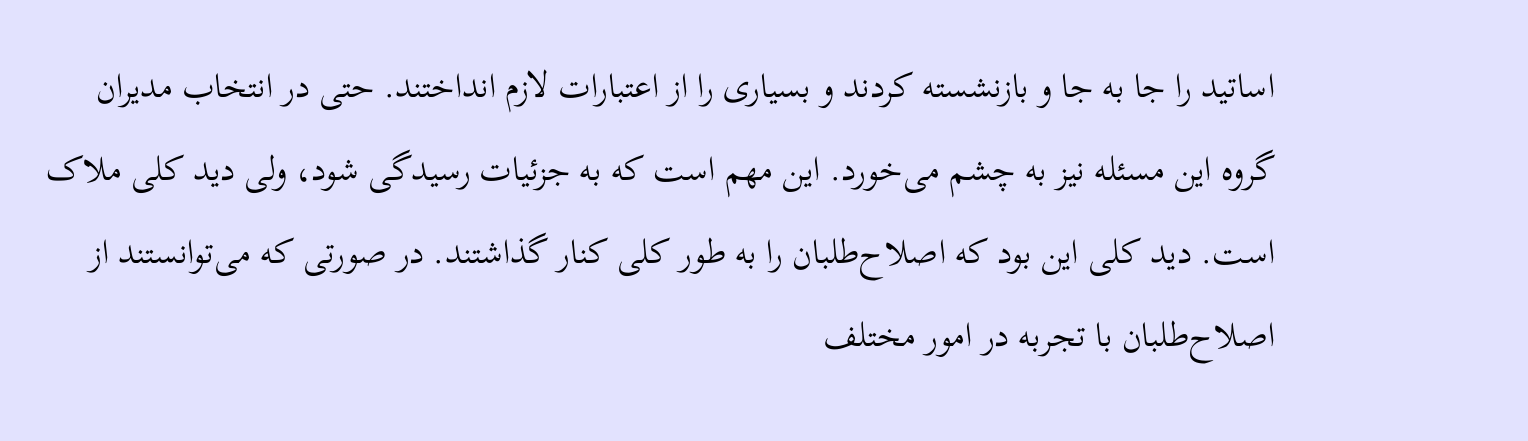اساتید را جا به جا و بازنشسته کردند و بسیاری را از اعتبارات لازم انداختند. حتی در انتخاب مدیران گروه این مسئله نیز به چشم می‌خورد. این مهم است که به جزئیات رسیدگی شود، ولی دید کلی ملاک است. دید کلی این بود که اصلاح‌طلبان را به طور کلی کنار گذاشتند. در صورتی که می‌توانستند از اصلاح‌طلبان با تجربه در امور مختلف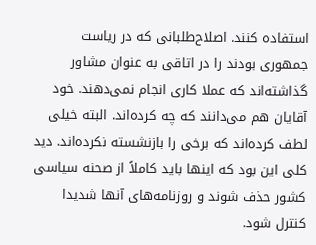استفاده کنند. اصلاح‌طلبانی که در ریاست جمهوری بودند را در اتاقی به عنوان مشاور گذاشته‌اند که عملا کاری انجام نمی‌دهند. خود آقایان هم می‌دانند که چه کرده‌اند. البته خیلی لطف کرده‌اند که برخی را بازنشسته نکرده‌اند. دید کلی این بود که اینها باید کاملاً از صحنه سیاسی کشور حذف شوند و روزنامه‌های آنها شدیدا کنترل شود.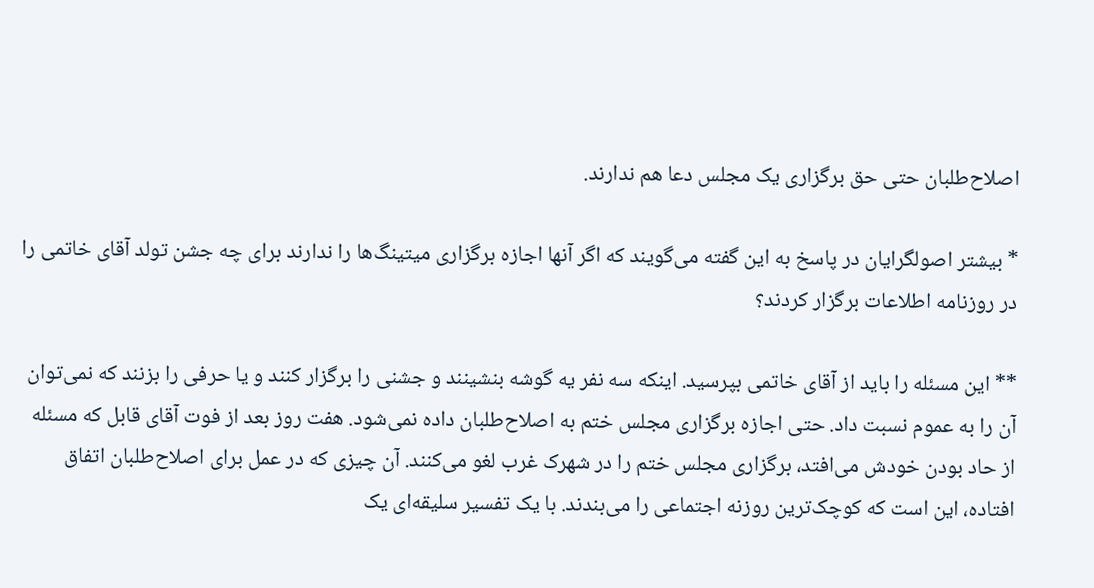اصلا‌ح‌طلبان حتی حق برگزاری یک مجلس دعا هم ندارند.

* بیشتر اصولگرایان در پاسخ به این گفته می‌گویند که اگر آنها اجازه برگزاری میتینگ‌ها را ندارند برای چه جشن تولد آقای خاتمی را در روزنامه اطلاعات برگزار کردند؟

** این مسئله را باید از آقای خاتمی بپرسید. اینکه سه نفر یه گوشه بنشینند و جشنی را برگزار کنند و یا حرفی را بزنند که نمی‌توان آن را به عموم نسبت داد. حتی اجازه برگزاری مجلس ختم به اصلاح‌طلبان داده نمی‌شود. هفت روز بعد از فوت آقای قابل که مسئله‌ از حاد بودن خودش می‌افتد، برگزاری مجلس ختم را در شهرک غرب لغو می‌کنند. آن چیزی که در عمل برای اصلاح‌طلبان اتفاق افتاده، این است که کوچک‌ترین روزنه اجتماعی را می‌بندند. با یک تفسیر سلیقه‌ای یک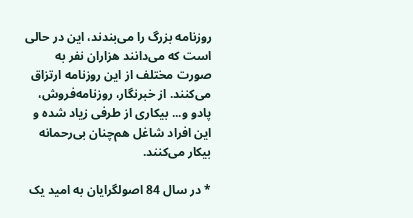روزنامه بزرگ را می‌بندند، این در حالی است که می‌دانند هزاران نفر به صورت مختلف از این روزنامه ارتزاق می‌کنند. از خبرنگار، روزنامه‌فروش، پادو و... بیکاری از طرفی زیاد شده و این افراد شاغل هم‌چنان بی‌رحمانه بیکار می‌کنند.

* در سال 84 اصولگرایان به امید یک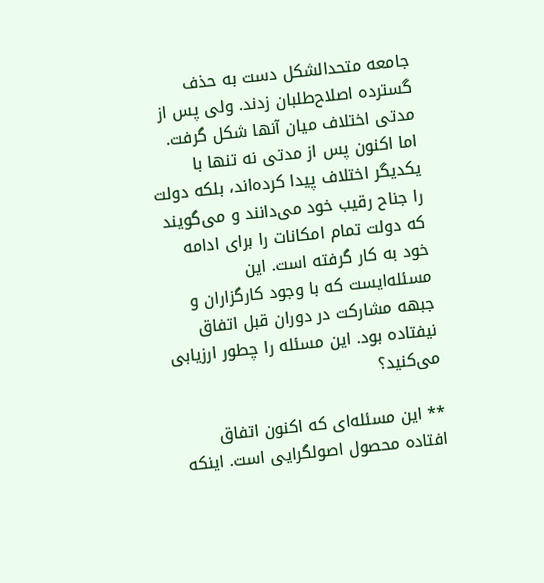جامعه متحدالشکل دست به حذف گسترده اصلاح‌طلبان زدند. ولی پس از مدتی اختلاف میان آنها شکل گرفت. اما اکنون پس از مدتی نه تنها با یکدیگر اختلاف پیدا کرده‌اند، بلکه دولت را جناح رقیب خود می‌دانند و می‌گویند که دولت تمام امکانات را برای ادامه خود به کار گرفته است. این مسئله‌ایست که با وجود کارگزاران و جبهه مشارکت در دوران قبل اتفاق نیفتاده بود. این مسئله را چطور ارزیابی می‌کنید؟

** این مسئله‌ای که اکنون اتفاق افتاده محصول اصولگرایی است. اینکه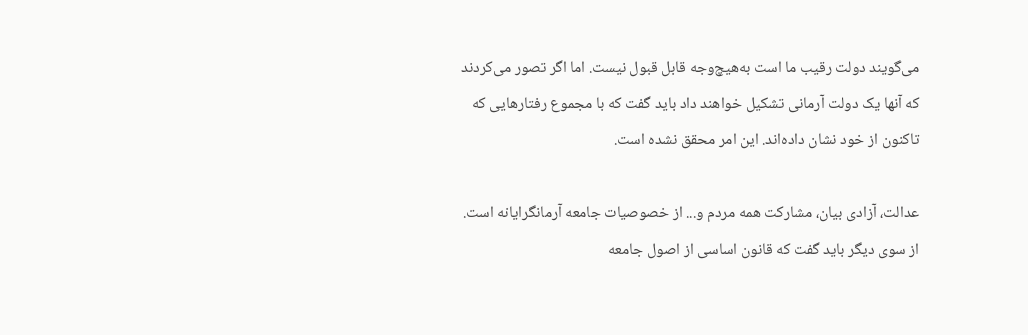می‌گویند دولت رقیب ما است به‌هیچ‌وجه قابل قبول نیست. اما اگر تصور می‌کردند که آنها یک دولت آرمانی تشکیل خواهند داد باید گفت که با مجموع رفتارهایی که تاکنون از خود نشان داده‌اند. این امر محقق نشده است.

عدالت، آزادی بیان، مشارکت همه مردم و... از خصوصیات جامعه آرمانگرایانه است. از سوی دیگر باید گفت که قانون اساسی از اصول جامعه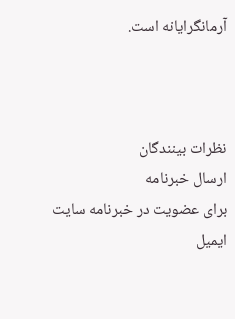آرمانگرایانه است.



نظرات بینندگان
ارسال خبرنامه
برای عضویت در خبرنامه سایت ایمیل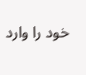خود را وارد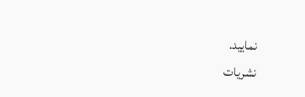نمایید.
نشریات